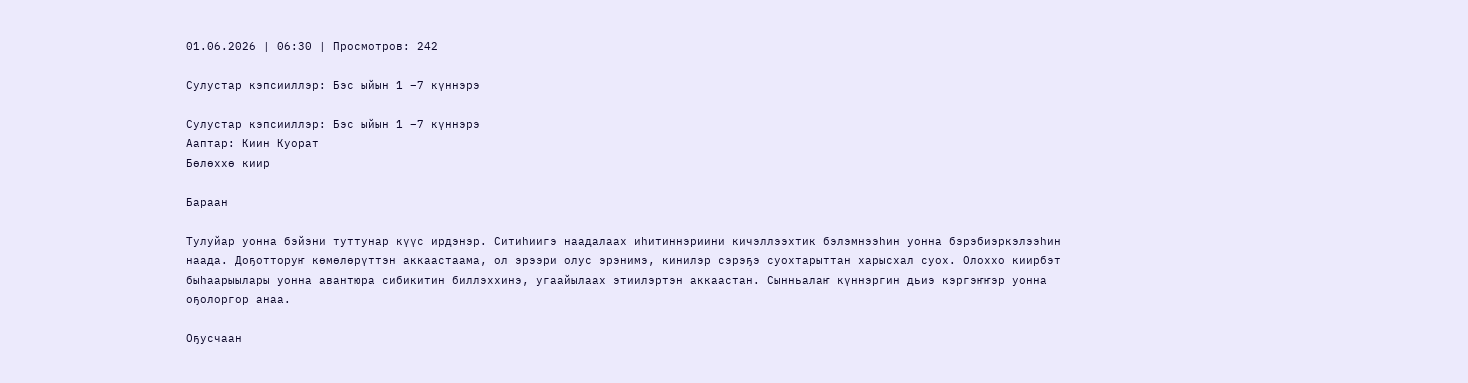01.06.2026 | 06:30 | Просмотров: 242

Сулустар кэпсииллэр: Бэс ыйын 1 –7 күннэрэ

Сулустар кэпсииллэр: Бэс ыйын 1 –7 күннэрэ
Ааптар: Киин Куорат
Бөлөххө киир

Бараан

Тулуйар уонна бэйэни туттунар күүс ирдэнэр. Ситиһиигэ наадалаах иһитиннэриини кичэллээхтик бэлэмнээһин уонна бэрэбиэркэлээһин наада. Доҕотторуҥ көмөлөрүттэн аккаастаама, ол эрээри олус эрэнимэ, кинилэр сэрэҕэ суохтарыттан харысхал суох. Олоххо киирбэт быһаарыылары уонна авантюра сибикитин биллэххинэ, угаайылаах этиилэртэн аккаастан. Сынньалаҥ күннэргин дьиэ кэргэҥҥэр уонна оҕолоргор анаа.

Оҕусчаан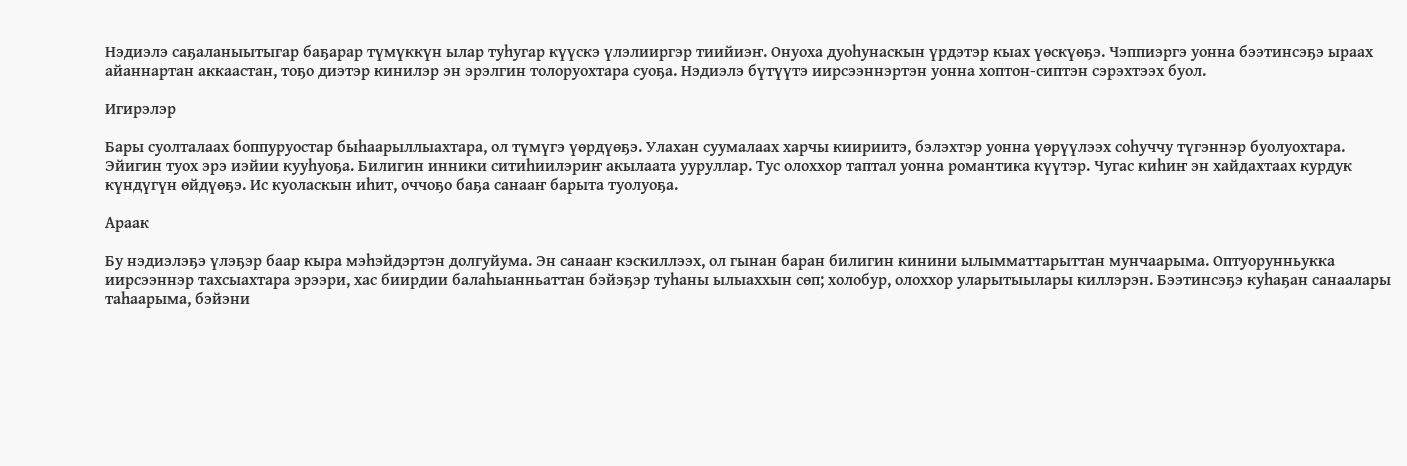Нэдиэлэ саҕаланыытыгар баҕарар түмүккүн ылар туһугар күүскэ үлэлииргэр тиийиэҥ. Онуоха дуоһунаскын үрдэтэр кыах үөскүөҕэ. Чэппиэргэ уонна бээтинсэҕэ ыраах айаннартан аккаастан, тоҕо диэтэр кинилэр эн эрэлгин толоруохтара суоҕа. Нэдиэлэ бүтүүтэ иирсээннэртэн уонна хоптон-сиптэн сэрэхтээх буол.

Игирэлэр

Бары суолталаах боппуруостар быһаарыллыахтара, ол түмүгэ үөрдүөҕэ. Улахан суумалаах харчы киириитэ, бэлэхтэр уонна үөрүүлээх соһуччу түгэннэр буолуохтара. Эйигин туох эрэ иэйии кууһуоҕа. Билигин инники ситиһиилэриҥ акылаата ууруллар. Тус олоххор таптал уонна романтика күүтэр. Чугас киһиҥ эн хайдахтаах курдук күндүгүн өйдүөҕэ. Ис куоласкын иһит, оччоҕо баҕа санааҥ барыта туолуоҕа.

Араак

Бу нэдиэлэҕэ үлэҕэр баар кыра мэһэйдэртэн долгуйума. Эн санааҥ кэскиллээх, ол гынан баран билигин кинини ылымматтарыттан мунчаарыма. Оптуорунньукка иирсээннэр тахсыахтара эрээри, хас биирдии балаһыанньаттан бэйэҕэр туһаны ылыаххын сөп; холобур, олоххор уларытыылары киллэрэн. Бээтинсэҕэ куһаҕан санаалары таһаарыма, бэйэни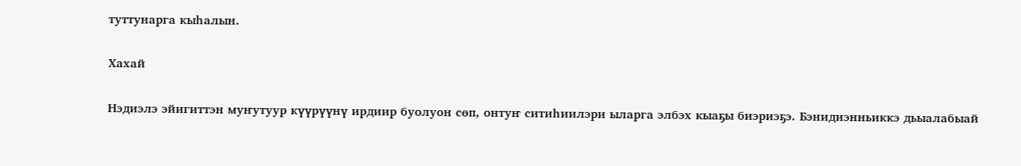туттунарга кыһалын.

Хахай

Нэдиэлэ эйигиттэн муҥутуур күүрүүнү ирдиир буолуон сөп, онтуҥ ситиһиилэри ыларга элбэх кыаҕы биэриэҕэ. Бэнидиэнньиккэ дьыалабыай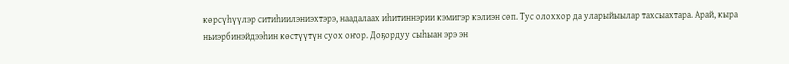көрсүһүүлэр ситиһиилэниэхтэрэ, наадалаах иһитиннэрии кэмигэр кэлиэн сөп. Тус олоххор да уларыйыылар тахсыахтара. Арай, кыра ньиэрбинэйдээһин көстүүтүн суох оҥор. Доҕордуу сыһыан эрэ эн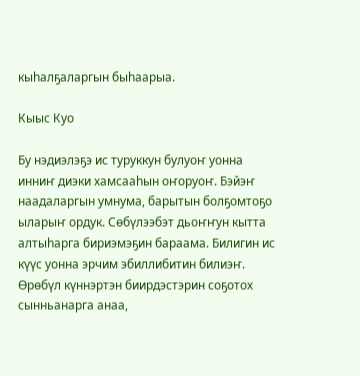кыһалҕаларгын быһаарыа.

Кыыс Куо

Бу нэдиэлэҕэ ис туруккун булуоҥ уонна инниҥ диэки хамсааһын оҥоруоҥ. Бэйэҥ наадаларгын умнума, барытын болҕомтоҕо ыларыҥ ордук. Сөбүлээбэт дьоҥҥун кытта алтыһарга бириэмэҕин бараама. Билигин ис күүс уонна эрчим эбиллибитин билиэҥ. Өрөбүл күннэртэн биирдэстэрин соҕотох сынньанарга анаа,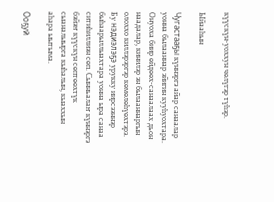күүскүн-уоххун чөлүгэр түһэр.

Ыйааһын

Чугастааҕы күннэргэ айар санаалар уонна былааннар эйигин кууһуохтара. Онуоха биир өйдөөх-санаалаах дьон наадалар, кинилэр эн былааннаргын олоххо киллэрэргэр көмөлөһүөхтэрэ. Бу нэдиэлэҕэ урукку иирсээннэр быһаарыллыахтара уонна ыра санаа ситиһиллиэн сөп. Сынньалаҥ күннэргэ бэйэҥ күүскүн сөптөөхтүк сыаналыырга кыһалын, кыаххын аһара ыытыма.

Ооҕуй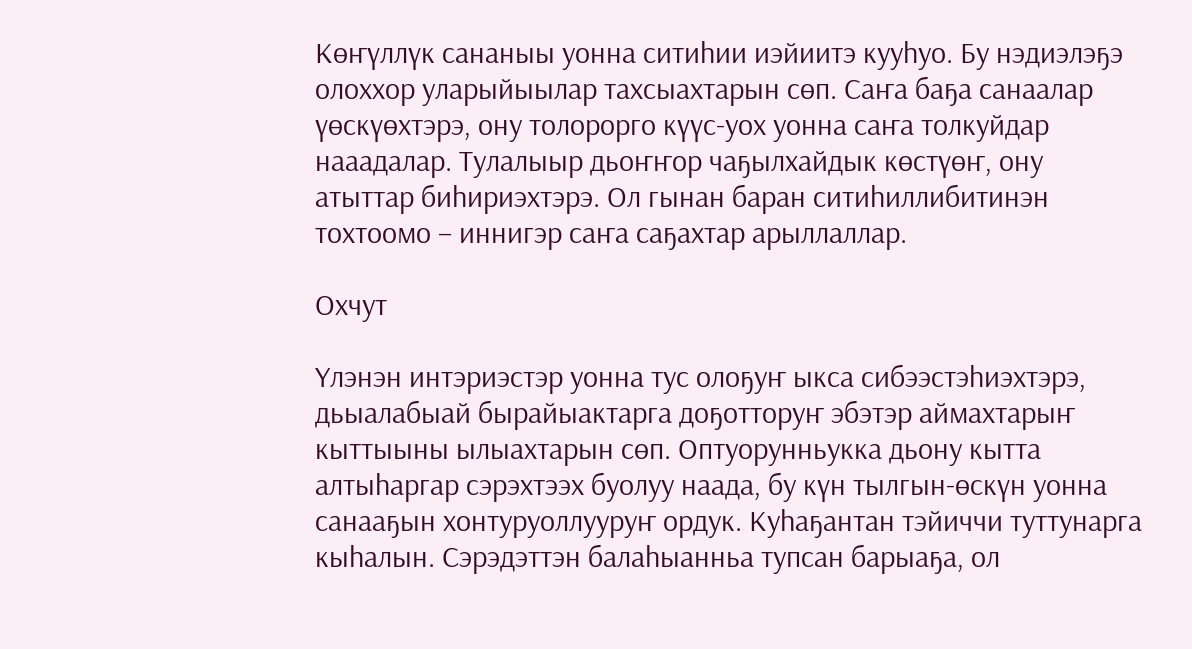Көҥүллүк сананыы уонна ситиһии иэйиитэ кууһуо. Бу нэдиэлэҕэ олоххор уларыйыылар тахсыахтарын сөп. Саҥа баҕа санаалар үөскүөхтэрэ, ону толорорго күүс-уох уонна саҥа толкуйдар нааадалар. Тулалыыр дьоҥҥор чаҕылхайдык көстүөҥ, ону атыттар биһириэхтэрэ. Ол гынан баран ситиһиллибитинэн тохтоомо – иннигэр саҥа саҕахтар арыллаллар.

Охчут

Үлэнэн интэриэстэр уонна тус олоҕуҥ ыкса сибээстэһиэхтэрэ, дьыалабыай бырайыактарга доҕотторуҥ эбэтэр аймахтарыҥ кыттыыны ылыахтарын сөп. Оптуорунньукка дьону кытта алтыһаргар сэрэхтээх буолуу наада, бу күн тылгын-өскүн уонна санааҕын хонтуруоллууруҥ ордук. Куһаҕантан тэйиччи туттунарга кыһалын. Сэрэдэттэн балаһыанньа тупсан барыаҕа, ол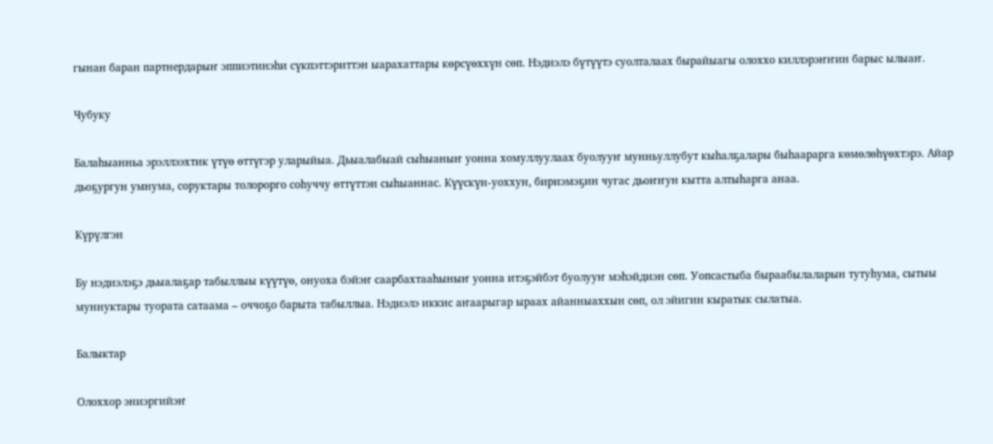гынан баран партнердарыҥ эппиэтинэһи сүкпэттэриттэн ыарахаттары көрсүөххүн сөп. Нэдиэлэ бүтүүтэ суолталаах бырайыагы олоххо киллэрэҥҥин барыс ылыаҥ.

Чубуку

Балаһыанньа эрэллээхтик үтүө өттүгэр уларыйыа. Дьыалабыай сыһыаныҥ уонна хомуллуулаах буолууҥ мунньуллубут кыһалҕалары быһаарарга көмөлөһүөхтэрэ. Айар дьоҕургун умнума, соруктары толорорго соһуччу өттүттэн сыһыаннас. Күүскүн-уоххун, бириэмэҕин чугас дьоҥҥун кытта алтыһарга анаа.

Күрүлгэн

Бу нэдиэлэҕэ дьыалаҕар табыллыы күүтүө, онуоха бэйэҥ саарбахтааһыныҥ уонна итэҕэйбэт буолууҥ мэhэйдиэн сөп. Уопсастыба быраабылаларын тутуһума, сытыы муннуктары туората сатаама – оччоҕо барыта табыллыа. Нэдиэлэ иккис аҥаарыгар ыраах айанныаххын сөп, ол эйигин кыратык сылатыа.

Балыктар

Олоххор эниэргийэҥ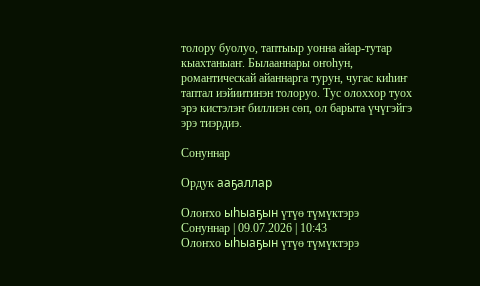толору буолуо, таптыыр уонна айар-тутар кыахтаныаҥ. Былааннары оҥоһун, романтическай айаннарга турун, чугас киһиҥ таптал иэйиитинэн толоруо. Тус олоххор туох эрэ кистэлэҥ биллиэн сөп, ол барыта үчүгэйгэ эрэ тиэрдиэ.

Сонуннар

Ордук ааҕаллар

Олоҥхо ыһыаҕын үтүө түмүктэрэ
Сонуннар | 09.07.2026 | 10:43
Олоҥхо ыһыаҕын үтүө түмүктэрэ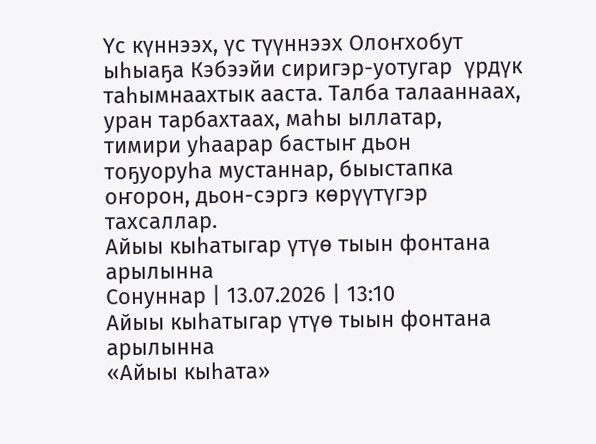Үс күннээх, үс түүннээх Олоҥхобут ыһыаҕа Кэбээйи сиригэр-уотугар  үрдүк таһымнаахтык ааста. Талба талааннаах, уран тарбахтаах, маһы ыллатар, тимири уһаарар бастыҥ дьон тоҕуоруһа мустаннар, быыстапка оҥорон, дьон-сэргэ көрүүтүгэр тахсаллар.
Айыы кыһатыгар үтүө тыын фонтана арылынна
Сонуннар | 13.07.2026 | 13:10
Айыы кыһатыгар үтүө тыын фонтана арылынна
«Айыы кыһата»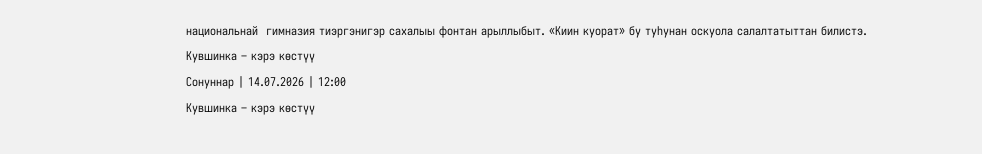национальнай  гимназия тиэргэнигэр сахалыы фонтан арыллыбыт. «Киин куорат» бу туһунан оскуола салалтатыттан билистэ.
Кувшинка – кэрэ көстүү
Сонуннар | 14.07.2026 | 12:00
Кувшинка – кэрэ көстүү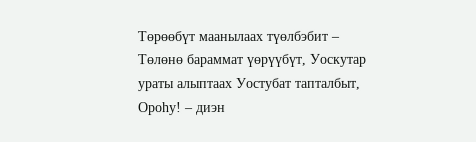Төрөөбүт маанылаах түөлбэбит –   Төлөнө бараммат үөрүүбүт, Уоскутар ураты алыптаах Уостубат тапталбыт, Ороһу! – диэн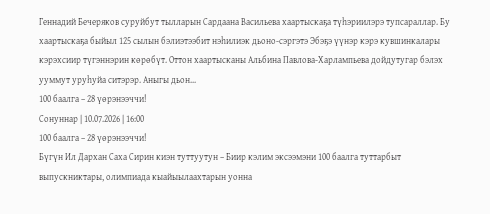Геннадий Бечеряков суруйбут тылларын Сардаана Васильева хаартыскаҕа түһэриилэрэ тупсараллар. Бу хаартыскаҕа быйыл 125 сылын бэлиэтээбит нэһилиэк дьоно-сэргэтэ Эбэҕэ үүнэр кэрэ кувшинкалары кэрэхсиир түгэннэрин көрөбүт. Оттон хаартысканы Альбина Павлова-Харлампьева дойдутугар бэлэх ууммут уруһуйа ситэрэр. Аныгы дьон...
100 баалга – 28 үөрэнээччи!
Сонуннар | 10.07.2026 | 16:00
100 баалга – 28 үөрэнээччи!
Бүгүн Ил Дархан Саха Сирин киэн туттуутун – Биир кэлим эксээмэни 100 баалга туттарбыт выпускниктары, олимпиада кыайыылаахтарын уонна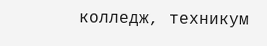колледж, техникум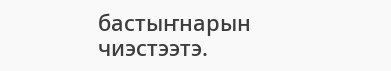бастыҥнарын чиэстээтэ.